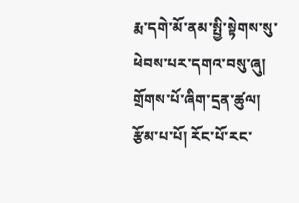རྨ་དགེ་མོ་ནམ་སྤྱི་སྟེགས་སུ་ཕེབས་པར་དགའ་བསུ་ཞུ།
གྲོགས་པོ་ཞིག་དྲན་ཚུལ།
རྩོམ་པ་པོ། རོང་པོ་རང་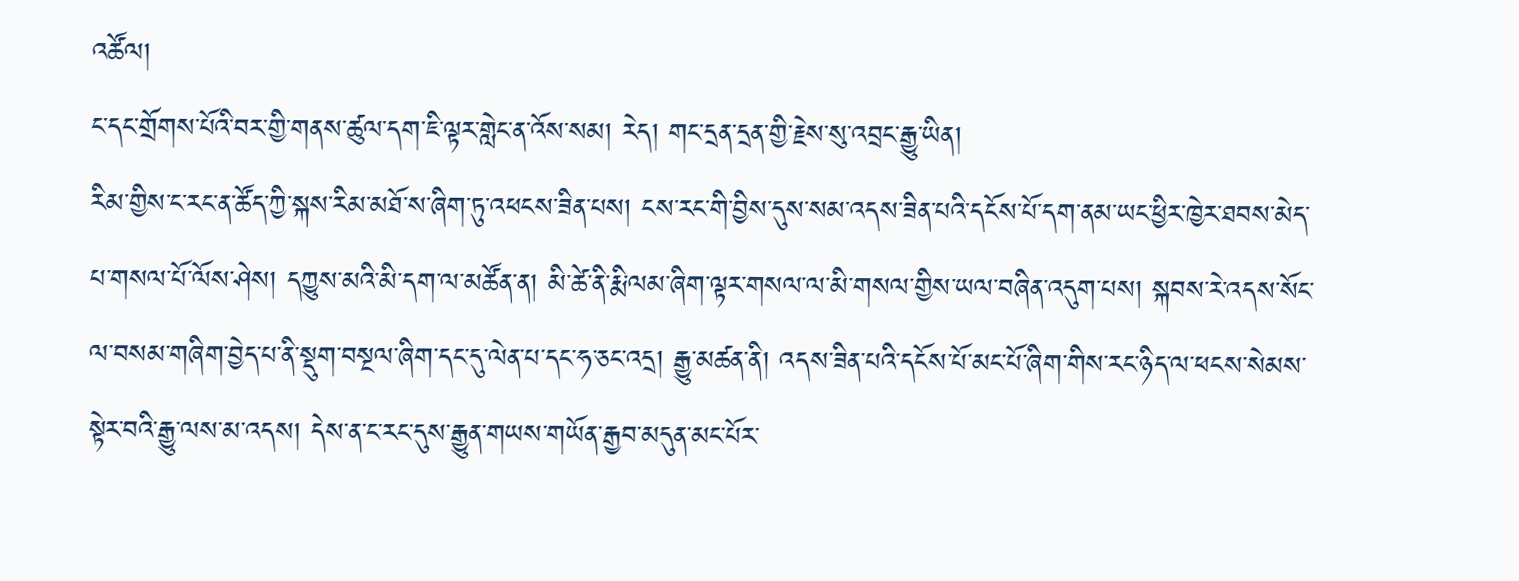འཚོལ།
ང་དང་གྲོགས་པོའི་བར་གྱི་གནས་ཚུལ་དག་ཇི་ལྟར་གླེང་ན་འོས་སམ། རེད། གང་དྲན་དྲན་གྱི་རྗེས་སུ་འབྲང་རྒྱུ་ཡིན།
རིམ་གྱིས་ང་རང་ན་ཚོད་ཀྱི་སྐས་རིམ་མཐོ་ས་ཞིག་ཏུ་འཕངས་ཟིན་པས། ངས་རང་གི་བྱིས་དུས་སམ་འདས་ཟིན་པའི་དངོས་པོ་དག་ནམ་ཡང་ཕྱིར་ཁྱེར་ཐབས་མེད་པ་གསལ་པོ་ལོས་ཤེས། དཀྱུས་མའི་མི་དག་ལ་མཚོན་ན། མི་ཚེ་ནི་རྨི་ལམ་ཞིག་ལྟར་གསལ་ལ་མི་གསལ་གྱིས་ཡལ་བཞིན་འདུག་པས། སྐབས་རེ་འདས་སོང་ལ་བསམ་གཞིག་བྱེད་པ་ནི་སྡུག་བསྔལ་ཞིག་དང་དུ་ལེན་པ་དང་ཧ་ཅང་འདྲ། རྒྱུ་མཚན་ནི། འདས་ཟིན་པའི་དངོས་པོ་མང་པོ་ཞིག་གིས་རང་ཉིད་ལ་ཕངས་སེམས་སྟེར་བའི་རྒྱུ་ལས་མ་འདས། དེས་ན་ང་རང་དུས་རྒྱུན་གཡས་གཡོན་རྒྱབ་མདུན་མང་པོར་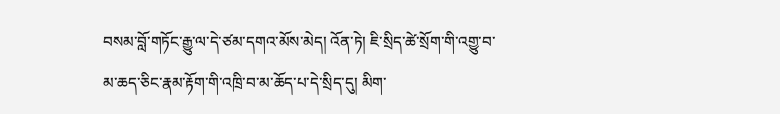བསམ་བློ་གཏོང་རྒྱུ་ལ་དེ་ཙམ་དགའ་མོས་མེད། འོན་ཏེ། ཇི་སྲིད་ཚེ་སྲོག་གི་འགྱུ་བ་མ་ཆད་ཅིང་རྣམ་རྟོག་གི་འཁྲི་བ་མ་ཆོད་པ་དེ་སྲིད་དུ། མིག་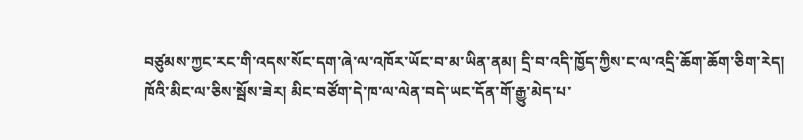བཙུམས་ཀྱང་རང་གི་འདས་སོང་དག་ཞེ་ལ་འཁོར་ཡོང་བ་མ་ཡིན་ནམ། དྲི་བ་འདི་ཁྱོད་ཀྱིས་ང་ལ་འདྲི་ཆོག་ཆོག་ཅིག་རེད།
ཁོའི་མིང་ལ་ཅིས་སྦོས་ཟེར། མིང་བཙོག་དེ་ཁ་ལ་ལེན་བདེ་ཡང་དོན་གོ་རྒྱུ་མེད་པ་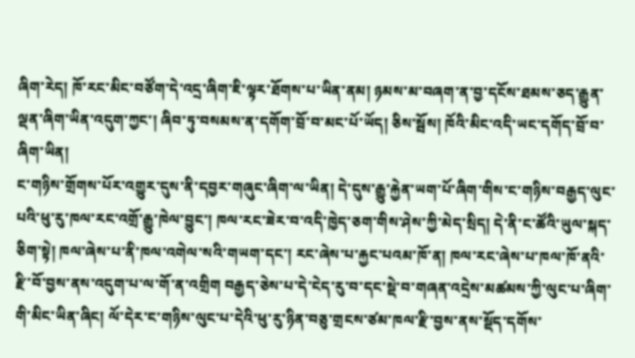ཞིག་རེད། ཁོ་རང་མིང་བཙོག་དེ་འདྲ་ཞིག་ཇི་ལྟར་ཐོགས་པ་ཡིན་ནམ། ཉམས་མ་བཞག་ན་བྱ་དངོས་ཐམས་ཅད་རྒྱུན་ལྡན་ཞིག་ཡིན་འདུག་ཀྱང་། ཞིབ་ཏུ་བསམས་ན་དགོག་བྲོ་བ་མང་པོ་ཡོད། ཅིས་སྦོས། ཁོའི་མིང་འདི་ཡང་དགོད་བྲོ་བ་ཞིག་ཡིན།
ང་གཉིས་གྲོགས་པོར་འགྱུར་དུས་ནི་དབྱར་གཞུང་ཞིག་ལ་ཡིན། དེ་དུས་རྒྱུ་རྐྱེན་ཡག་པོ་ཞིག་གིས་ང་གཉིས་བརྒྱད་ལུང་པའི་ཕུ་རུ་ཁལ་རང་འགྲོ་རྒྱུ་ཁེལ་བྱུང་། ཁལ་རང་ཟེར་བ་འདི་ཁྱེད་ཅག་གིས་ཤེས་ཀྱི་མེད་སྲིད། དེ་ནི་ང་ཚོའི་ཡུལ་སྐད་ཅིག་སྟེ། ཁལ་ཞེས་པ་ནི་ཁལ་འགེལ་སའི་གཡག་དང་། རང་ཞེས་པ་རྐྱང་པའམ་ཁོ་ན། ཁལ་རང་ཞེས་པ་ཁལ་ཁོ་ནའི་རྫི་བོ་བྱས་ནས་འདུག་པ་ལ་གོ་ན་འགྲིག བརྒྱད་ཅེས་པ་དེ་ངེད་རུ་བ་དང་སྡེ་བ་གཞན་འདྲེས་མཚམས་ཀྱི་ལུང་པ་ཞིག་གི་མིང་ཡིན་ཞིང། ལོ་དེར་ང་གཉིས་ལུང་པ་དེའི་ཕུ་རུ་ཉིན་བཅུ་གྲངས་ཙམ་ཁལ་རྫི་བྱས་ནས་སྡོད་དགོས་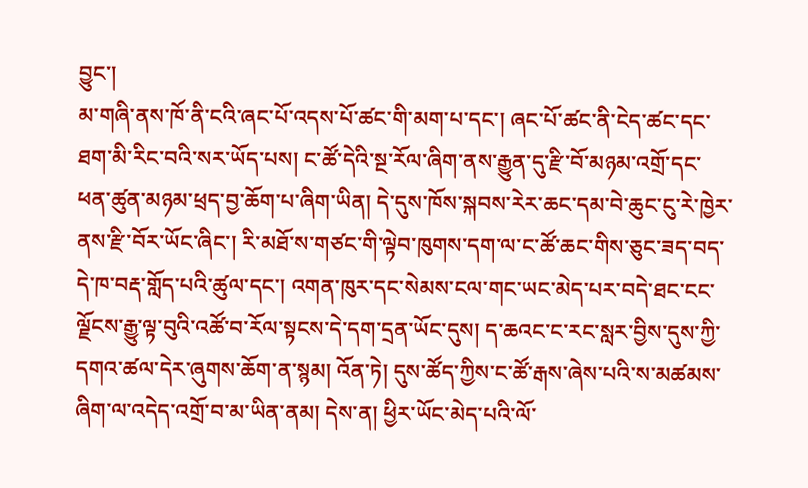བྱུང་།
མ་གཞི་ནས་ཁོ་ནི་ངའི་ཞང་པོ་འདས་པོ་ཚང་གི་མག་པ་དང་། ཞང་པོ་ཚང་ནི་ངེད་ཚང་དང་ཐག་མི་རིང་བའི་སར་ཡོད་པས། ང་ཚོ་དེའི་སྔ་རོལ་ཞིག་ནས་རྒྱུན་དུ་རྫི་བོ་མཉམ་འགྲོ་དང་ཕན་ཚུན་མཉམ་ཕྲད་བྱ་ཆོག་པ་ཞིག་ཡིན། དེ་དུས་ཁོས་སྐབས་རེར་ཆང་དམ་བེ་ཆུང་ངུ་རེ་ཁྱེར་ནས་རྫི་བོར་ཡོང་ཞིང་། རི་མཐོ་ས་གཙང་གི་ལྟེབ་ཁུགས་དག་ལ་ང་ཚོ་ཆང་གིས་ཅུང་ཟད་བད་དེ་ཁ་བརྡ་གློད་པའི་ཚུལ་དང་། འགན་ཁུར་དང་སེམས་ངལ་གང་ཡང་མེད་པར་བདེ་ཐང་ངང་ལྗོངས་རྒྱུ་ལྟ་བུའི་འཚོ་བ་རོལ་སྟངས་དེ་དག་དྲན་ཡོང་དུས། ད་ཆའང་ང་རང་སླར་བྱིས་དུས་ཀྱི་དགའ་ཚལ་དེར་ཞུགས་ཆོག་ན་སྙམ། འོན་ཏེ། དུས་ཚོད་ཀྱིས་ང་ཚོ་རྒས་ཞེས་པའི་ས་མཚམས་ཞིག་ལ་འདེད་འགྲོ་བ་མ་ཡིན་ནམ། དེས་ན། ཕྱིར་ཡོང་མེད་པའི་ལོ་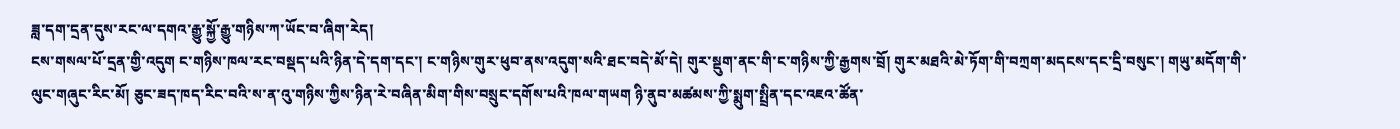ཟླ་དག་དྲན་དུས་རང་ལ་དགའ་རྒྱུ་སྐྱོ་རྒྱུ་གཉིས་ཀ་ཡོང་བ་ཞིག་རེད།
ངས་གསལ་པོ་དྲན་གྱི་འདུག ང་གཉིས་ཁལ་རང་བསྡད་པའི་ཉིན་དེ་དག་དང་། ང་གཉིས་གུར་ཕུབ་ནས་འདུག་སའི་ཐང་བདེ་མོ་དེ། གུར་སྡུག་ནང་གི་ང་གཉིས་ཀྱི་རྒྱགས་བྲོ། གུར་མཐའི་མེ་ཏོག་གི་བཀྲག་མདངས་དང་དྲི་བསུང་། གཡུ་མདོག་གི་ལུང་གཞུང་རིང་མོ། ཅུང་ཟད་ཁད་རིང་བའི་ས་ན་འུ་གཉིས་ཀྱིས་ཉིན་རེ་བཞིན་མིག་གིས་བསྲུང་དགོས་པའི་ཁལ་གཡག ཉི་ནུབ་མཚམས་ཀྱི་སྨུག་སྤྲིན་དང་འཇའ་ཚོན་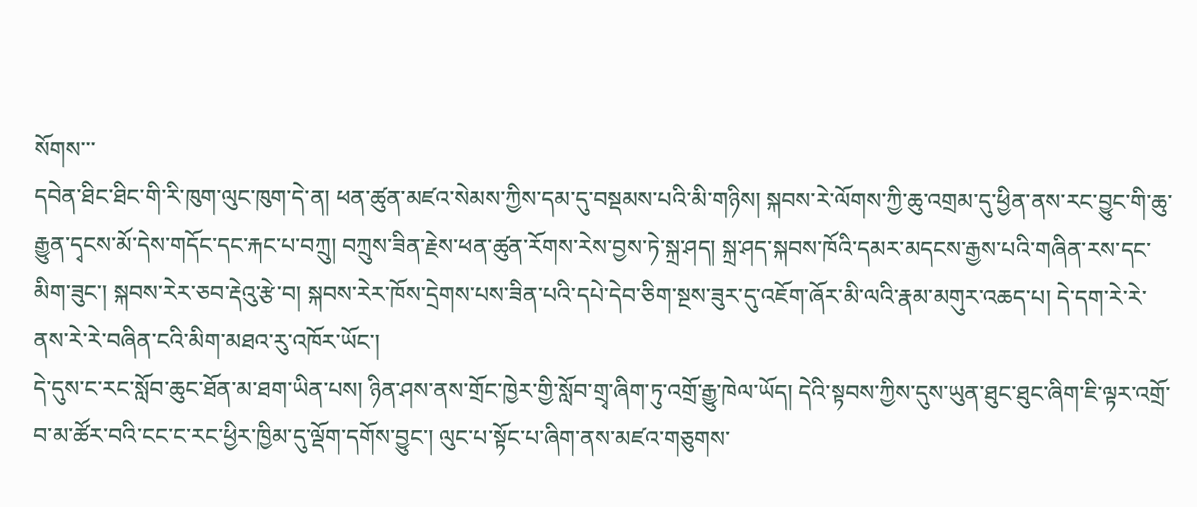སོགས་་་
དབེན་ཐིང་ཐིང་གི་རི་ཁུག་ལུང་ཁུག་དེ་ན། ཕན་ཚུན་མཛའ་སེམས་ཀྱིས་དམ་དུ་བསྡམས་པའི་མི་གཉིས། སྐབས་རེ་ལོགས་ཀྱི་ཆུ་འགྲམ་དུ་ཕྱིན་ནས་རང་བྱུང་གི་ཆུ་རྒྱུན་དྭངས་མོ་དེས་གདོང་དང་རྐང་པ་བཀྲུ། བཀྲུས་ཟིན་རྗེས་ཕན་ཚུན་རོགས་རེས་བྱས་ཏེ་སྐྲ་ཤད། སྐྲ་ཤད་སྐབས་ཁོའི་དམར་མདངས་རྒྱས་པའི་གཞིན་རས་དང་མིག་ཟུང་། སྐབས་རེར་ཅབ་རྡེའུ་རྩེ་བ། སྐབས་རེར་ཁོས་དྲེགས་པས་ཟིན་པའི་དཔེ་དེབ་ཅིག་སྔས་ཟུར་དུ་འཇོག་ཞོར་མི་ལའི་རྣམ་མགུར་འཆད་པ། དེ་དག་རེ་རེ་ནས་རེ་རེ་བཞིན་ངའི་མིག་མཐའ་རུ་འཁོར་ཡོང་།
དེ་དུས་ང་རང་སློབ་ཆུང་ཐོན་མ་ཐག་ཡིན་པས། ཉིན་ཤས་ནས་གྲོང་ཁྱེར་གྱི་སློབ་གྲྭ་ཞིག་ཏུ་འགྲོ་རྒྱུ་ཁེལ་ཡོད། དེའི་སྟབས་ཀྱིས་དུས་ཡུན་ཐུང་ཐུང་ཞིག་ཇི་ལྟར་འགྲོ་བ་མ་ཚོར་བའི་ངང་ང་རང་ཕྱིར་ཁྱིམ་དུ་ལྡོག་དགོས་བྱུང་། ལུང་པ་སྟོང་པ་ཞིག་ནས་མཛའ་གཅུགས་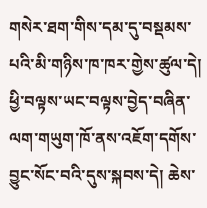གསེར་ཐག་གིས་དམ་དུ་བསྡམས་པའི་མི་གཉིས་ཁ་ཁར་གྱེས་ཚུལ་དེ། ཕྱི་བལྟས་ཡང་བལྟས་བྱེད་བཞིན་ལག་གཡུག་ཁོ་ནས་འཇོག་དགོས་བྱུང་སོང་བའི་དུས་སྐབས་དེ། ཆེས་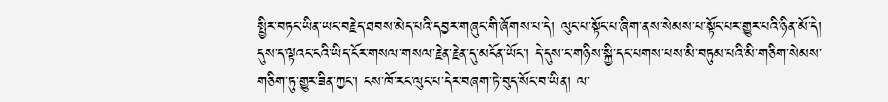སྤྱིར་བཏང་ཡིན་ཡང་བརྗེད་ཐབས་མེད་པའི་དབྱར་གཞུང་གི་ཞོགས་པ་དེ། ལུང་པ་སྟོང་པ་ཞིག་ནས་སེམས་པ་སྟོང་པར་གྱུར་པའི་ཉིན་མོ་དེ། དུས་ད་ལྟའང་ངའི་ཡིད་ངོར་གསལ་གསལ་རྗེན་རྗེན་དུ་མངོན་ཡོང་། དེ་དུས་ང་གཉིས་སྐྱི་དང་པགས་པས་མི་བཏུམ་པའི་མི་གཅིག་སེམས་གཅིག་ཏུ་གྱུར་ཟིན་ཀྱང་། ངས་ཁོ་རང་ལུང་པ་དེར་བཞག་ཏེ་བུད་སོང་བ་ཡིན། ལ་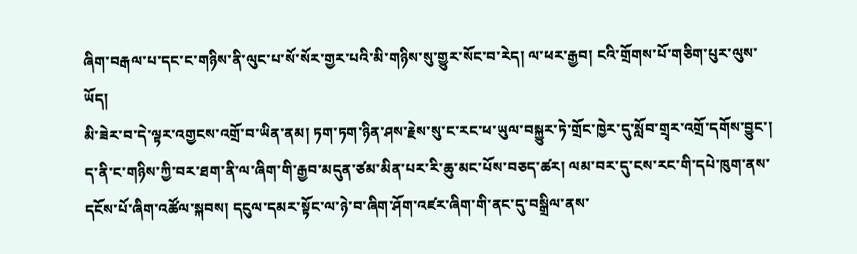ཞིག་བརྒལ་པ་དང་ང་གཉིས་ནི་ལུང་པ་སོ་སོར་གྱར་པའི་མི་གཉིས་སུ་གྱུར་སོང་བ་རེད། ལ་ཕར་རྒྱབ། ངའི་གྲོགས་པོ་གཅིག་པུར་ལུས་ཡོད།
མི་ཟེར་བ་དེ་ལྟར་འགྱངས་འགྲོ་བ་ཡིན་ནམ། ཏག་ཏག་ཉིན་ཤས་རྗེས་སུ་ང་རང་ཕ་ཡུལ་བསྐྱུར་ཏེ་གྲོང་ཁྱེར་དུ་སློབ་གྲྭར་འགྲོ་དགོས་བྱུང་། ད་ནི་ང་གཉིས་ཀྱི་བར་ཐག་ནི་ལ་ཞིག་གི་རྒྱབ་མདུན་ཙམ་མིན་པར་རི་ཆུ་མང་པོས་བཅད་ཚར། ལམ་བར་དུ་ངས་རང་གི་དཔེ་ཁུག་ནས་དངོས་པོ་ཞིག་འཚོལ་སྐབས། དངུལ་དམར་སྟོང་ལ་ཉེ་བ་ཞིག་ཤོག་འཛར་ཞིག་གི་ནང་དུ་བསྒྲིལ་ནས་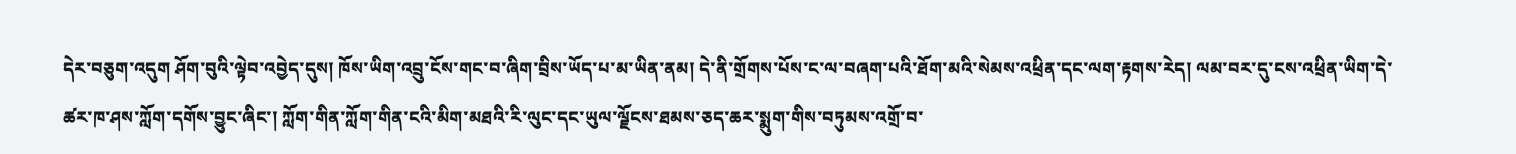དེར་བཅུག་འདུག ཤོག་བུའི་ལྟེབ་འབྱེད་དུས། ཁོས་ཡིག་འབྲུ་ངོས་གང་བ་ཞིག་བྲིས་ཡོད་པ་མ་ཡིན་ནམ། དེ་ནི་གྲོགས་པོས་ང་ལ་བཞག་པའི་ཐོག་མའི་སེམས་འཕྲིན་དང་ལག་རྟགས་རེད། ལམ་བར་དུ་ངས་འཕྲིན་ཡིག་དེ་ཚར་ཁ་ཤས་ཀློག་དགོས་བྱུང་ཞིང་། ཀློག་གིན་ཀློག་གིན་ངའི་མིག་མཐའི་རི་ལུང་དང་ཡུལ་ལྗོངས་ཐམས་ཅད་ཆར་སྨུག་གིས་བཏུམས་འགྲོ་བ་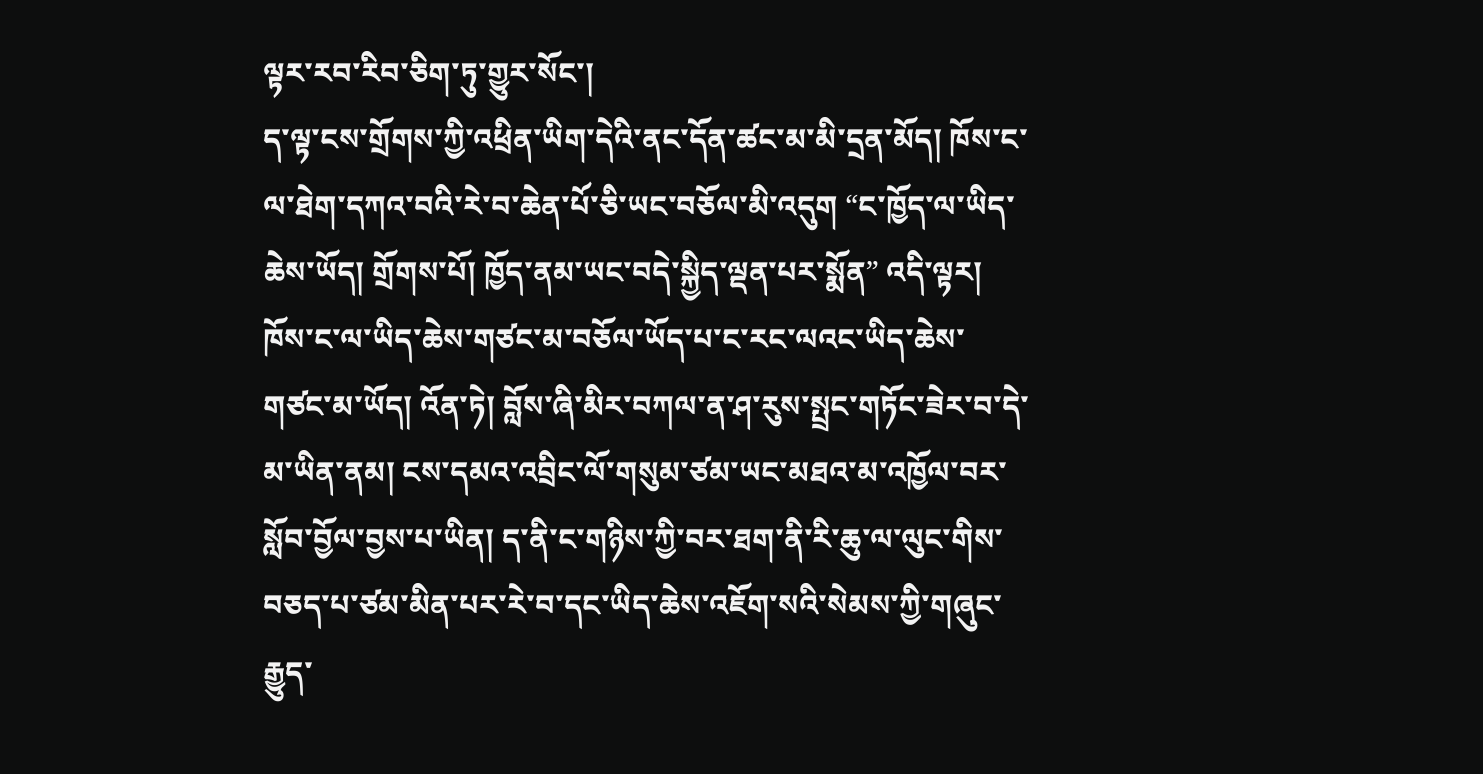ལྟར་རབ་རིབ་ཅིག་ཏུ་གྱུར་སོང་།
ད་ལྟ་ངས་གྲོགས་ཀྱི་འཕྲིན་ཡིག་དེའི་ནང་དོན་ཚང་མ་མི་དྲན་མོད། ཁོས་ང་ལ་ཐེག་དཀའ་བའི་རེ་བ་ཆེན་པོ་ཅི་ཡང་བཅོལ་མི་འདུག “ང་ཁྱོད་ལ་ཡིད་ཆེས་ཡོད། གྲོགས་པོ། ཁྱོད་ནམ་ཡང་བདེ་སྐྱིད་ལྡན་པར་སྨོན” འདི་ལྟར། ཁོས་ང་ལ་ཡིད་ཆེས་གཙང་མ་བཅོལ་ཡོད་པ་ང་རང་ལའང་ཡིད་ཆེས་གཙང་མ་ཡོད། འོན་ཏེ། བློས་ཞི་མིར་བཀལ་ན་ཤ་རུས་སྤྲང་གཏོང་ཟེར་བ་དེ་མ་ཡིན་ནམ། ངས་དམའ་འབྲིང་ལོ་གསུམ་ཙམ་ཡང་མཐའ་མ་འཁྱོལ་བར་སློབ་བྱོལ་བྱས་པ་ཡིན། ད་ནི་ང་གཉིས་ཀྱི་བར་ཐག་ནི་རི་ཆུ་ལ་ལུང་གིས་བཅད་པ་ཙམ་མིན་པར་རེ་བ་དང་ཡིད་ཆེས་འཇོག་སའི་སེམས་ཀྱི་གཞུང་རྒྱུད་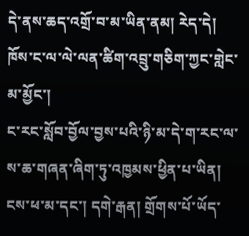དེ་ནས་ཆད་འགྲོ་བ་མ་ཡིན་ནམ། རེད་དེ། ཁོས་ང་ལ་ལེ་ལན་ཚིག་འབྲུ་གཅིག་ཀྱང་གླེང་མ་མྱོང་།
ང་རང་སློབ་བྱོལ་བྱས་པའི་ཉི་མ་དེ་ག་རང་ལ་ས་ཆ་གཞན་ཞིག་ཏུ་འཁྱམས་ཕྱིན་པ་ཡིན། ངས་ཕ་མ་དང་། དགེ་རྒན། གྲོགས་པོ་ཡོད་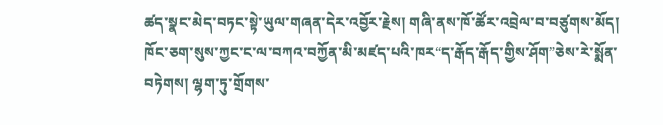ཚད་སྣང་མེད་བཏང་སྟེ་ཡུལ་གཞན་དེར་འབྱོར་རྗེས། གཞི་ནས་ཁོ་ཚོར་འབྲེལ་བ་བཙུགས་མོད། ཁོང་ཅག་སུས་ཀྱང་ང་ལ་བཀའ་བཀྱོན་མི་མཛད་པའི་ཁར“ད་རྒོད་རྒོད་གྱིས་ཤོག”ཅེས་རེ་སྨོན་བཏེགས། ལྷག་ཏུ་གྲོགས་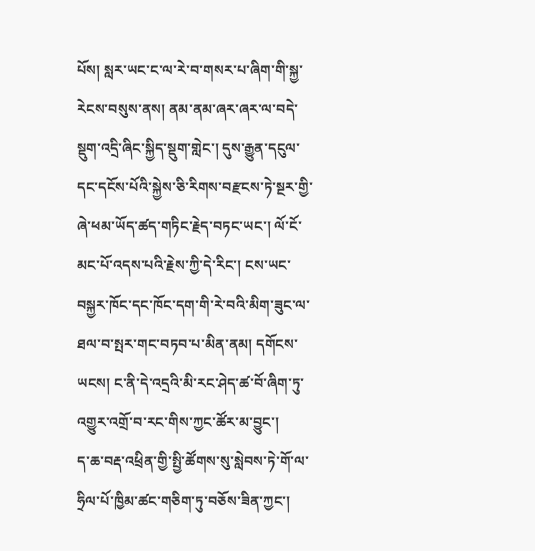པོས། སླར་ཡང་ང་ལ་རེ་བ་གསར་པ་ཞིག་གི་སྐྱ་རེངས་བསུས་ནས། ནམ་ནམ་ཞར་ཞར་ལ་བདེ་སྡུག་འདྲི་ཞིང་སྐྱིད་སྡུག་གླེང་། དུས་རྒྱུན་དངུལ་དང་དངོས་པོའི་སྐྱེས་ཅི་རིགས་བརྫངས་ཏེ་སྔར་གྱི་ཞེ་ཕམ་ཡོད་ཚད་གཏིང་རྗེད་བཏང་ཡང་། ལོ་ངོ་མང་པོ་འདས་པའི་རྗེས་ཀྱི་དེ་རིང་། ངས་ཡང་བསྐྱར་ཁོང་དང་ཁོང་དག་གི་རེ་བའི་མིག་ཟུང་ལ་ཐལ་བ་སྤར་གང་བཏབ་པ་མིན་ནམ། དགོངས་ཡངས། ང་ནི་དེ་འདྲའི་མི་རང་ཤེད་ཚ་བོ་ཞིག་ཏུ་འགྱུར་འགྲོ་བ་རང་གིས་ཀྱང་ཚོར་མ་བྱུང་།
ད་ཆ་བརྡ་འཕྲིན་གྱི་སྤྱི་ཚོགས་སུ་སླེབས་ཏེ་གོ་ལ་ཧྲིལ་པོ་ཁྱིམ་ཚང་གཅིག་ཏུ་བཅོས་ཟིན་ཀྱང་།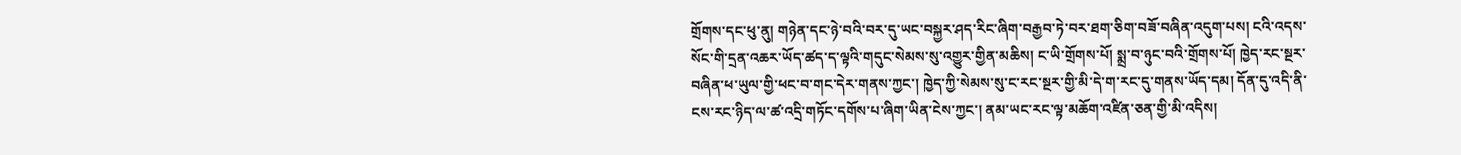གྲོགས་དང་ཕུ་ནུ། གཉེན་དང་ཉེ་བའི་བར་དུ་ཡང་བསྐྱར་ཤད་རིང་ཞིག་བརྒྱབ་ཏེ་བར་ཐག་ཅིག་བཟོ་བཞིན་འདུག་པས། ངའི་འདས་སོང་གི་དྲན་འཆར་ཡོད་ཚད་ད་ལྟའི་གདུང་སེམས་སུ་འགྱུར་གྱིན་མཆིས། ང་ཡི་གྲོགས་པོ། སྨྲ་བ་ཉུང་བའི་གྲོགས་པོ། ཁྱེད་རང་སྔར་བཞིན་ཕ་ཡུལ་གྱི་ཕང་བ་གང་དེར་གནས་ཀྱང་། ཁྱེད་ཀྱི་སེམས་སུ་ང་རང་སྔར་གྱི་མི་དེ་ག་རང་དུ་གནས་ཡོད་དམ། དོན་དུ་འདི་ནི་ངས་རང་ཉིད་ལ་ཚ་འདྲི་གཏོང་དགོས་པ་ཞིག་ཡིན་ངེས་ཀྱང་། ནམ་ཡང་རང་ལྟ་མཆོག་འཛིན་ཅན་གྱི་མི་འདིས།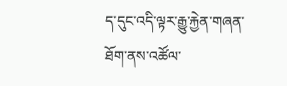ད་དུང་འདི་ལྟར་རྒྱུ་རྐྱེན་གཞན་ཐོག་ནས་འཚོལ་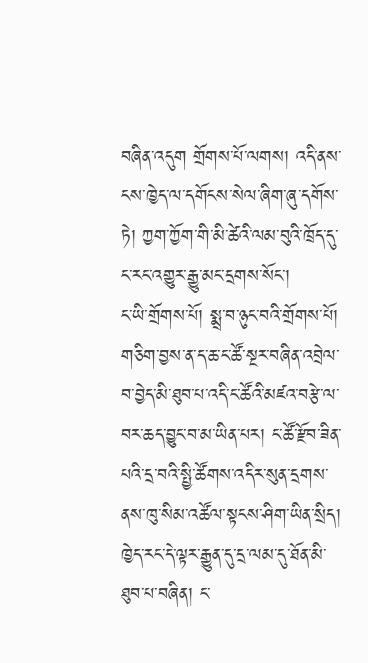བཞིན་འདུག གྲོགས་པོ་ལགས། འདི་ནས་ངས་ཁྱེད་ལ་དགོངས་སེལ་ཞིག་ཞུ་དགོས་ཏེ། ཀྱག་ཀྱོག་གི་མི་ཚེའི་ལམ་བུའི་ཁྲོད་དུ་ང་རང་འགྱུར་རྒྱུ་མང་དྲགས་སོང་།
ང་ཡི་གྲོགས་པོ། སྨྲ་བ་ཉུང་བའི་གྲོགས་པོ། གཅིག་བྱས་ན་ད་ཆ་ང་ཚོ་སྔར་བཞིན་འབྲེལ་བ་བྱེད་མི་ཐུབ་པ་འདི་ང་ཚོའི་མཛའ་བརྩེ་ལ་བར་ཆད་བྱུང་བ་མ་ཡིན་པར། ང་ཚོ་རྫོབ་ཟིན་པའི་དྲ་བའི་སྤྱི་ཚོགས་འདིར་སུན་དྲགས་ནས་ཁུ་སིམ་འཚོལ་སྟངས་ཤིག་ཡིན་སྲིད། ཁྱེད་རང་དེ་ལྟར་རྒྱུན་དུ་དྲ་ལམ་དུ་ཐོན་མི་ཐུབ་པ་བཞིན། ང་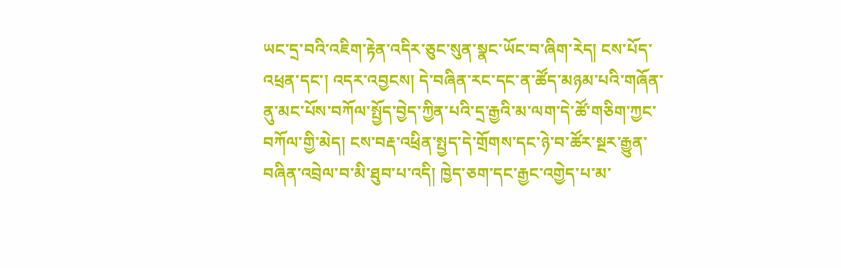ཡང་དྲ་བའི་འཇིག་རྟེན་འདིར་ཅུང་སུན་སྣང་ཡོང་བ་ཞིག་རེད། ངས་པོད་འཕྲན་དང་། འདར་འབྱངས། དེ་བཞིན་རང་དང་ན་ཚོད་མཉམ་པའི་གཞོན་ནུ་མང་པོས་བཀོལ་སྤྱོད་བྱེད་ཀྱིན་པའི་དྲ་རྒྱའི་མ་ལག་དེ་ཚོ་གཅིག་ཀྱང་བཀོལ་གྱི་མེད། ངས་བརྡ་འཕྲིན་སྤྱད་དེ་གྲོགས་དང་ཉེ་བ་ཚོར་སྔར་རྒྱུན་བཞིན་འབྲེལ་བ་མི་ཐུབ་པ་འདི། ཁྱེད་ཅག་དང་རྒྱང་འགྱེད་པ་མ་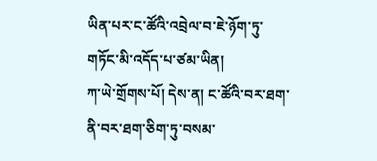ཡིན་པར་ང་ཚོའི་འབྲེལ་བ་ཇེ་ཉོག་ཏུ་གཏོང་མི་འདོད་པ་ཙམ་ཡིན།
ཀ་ཡེ་གྲོགས་པོ། དེས་ན། ང་ཚོའི་བར་ཐག་ནི་བར་ཐག་ཅིག་ཏུ་བསམ་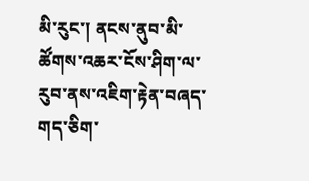མི་རུང་། ནངས་ནུབ་མི་ཚོགས་འཆར་ངོས་ཤིག་ལ་རུབ་ནས་འཇིག་རྟེན་བཞད་གད་ཅིག་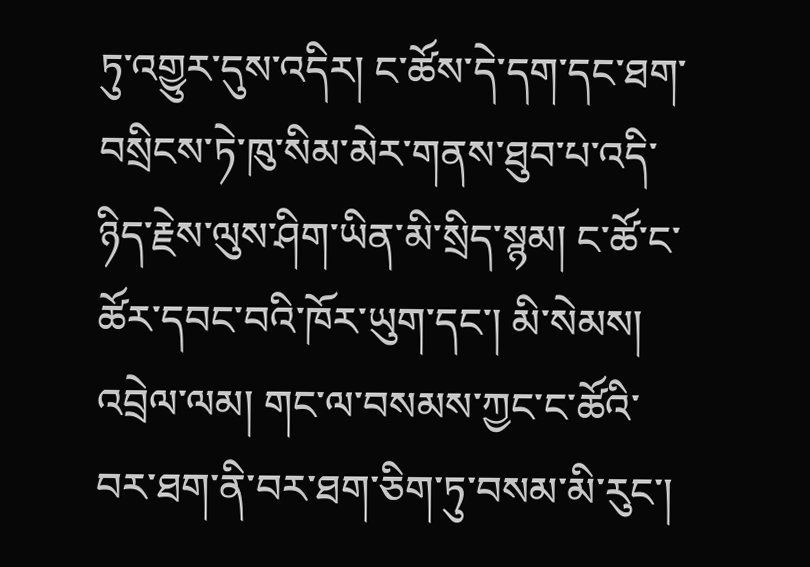ཏུ་འགྱུར་དུས་འདིར། ང་ཚོས་དེ་དག་དང་ཐག་བསྲིངས་ཏེ་ཁུ་སིམ་མེར་གནས་ཐུབ་པ་འདི་ཉིད་རྗེས་ལུས་ཤིག་ཡིན་མི་སྲིད་སྙམ། ང་ཚོ་ང་ཚོར་དབང་བའི་ཁོར་ཡུག་དང་། མི་སེམས། འབྲེལ་ལམ། གང་ལ་བསམས་ཀྱང་ང་ཚོའི་བར་ཐག་ནི་བར་ཐག་ཅིག་ཏུ་བསམ་མི་རུང་།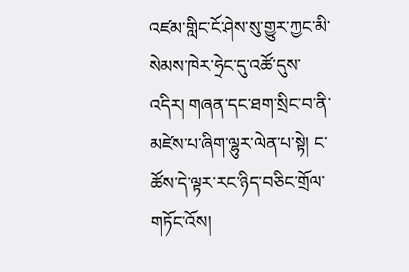འཛམ་གླིང་ངོ་ཤེས་སུ་གྱུར་ཀྱང་མི་སེམས་ཁེར་ཧྲེང་དུ་འཚོ་དུས་འདིར། གཞན་དང་ཐག་སྲིང་བ་ནི་མཛེས་པ་ཞིག་ལྷུར་ལེན་པ་སྟེ། ང་ཚོས་དེ་ལྟར་རང་ཉིད་བཅིང་གྲོལ་གཏོང་འོས།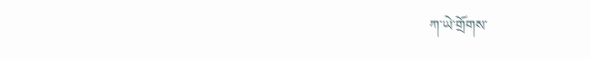ཀ་ཡེ་གྲོགས་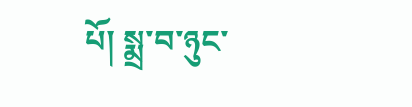པོ། སྨྲ་བ་ཉུང་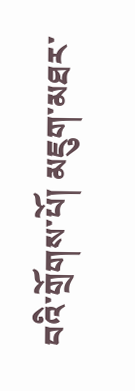བའི་གྲོགས་པོ། མཇུག་མཐར་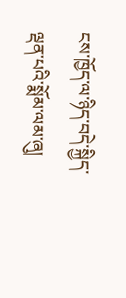ངས་ཁྱོད་ལ་ཉིད་བདེ་སྐྱིད་ལྡན་པའི་སྨོམ་ལམ་ཞུ།